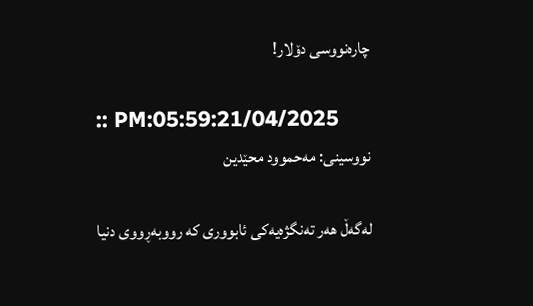چاره‌نووسى دۆلار!

:: PM:05:59:21/04/2025
نووسینى: مه‌حموود محێدین

له‌گه‌ڵ هه‌ر ته‌نگژه‌یه‌كى ئابوورى كه‌ رووبه‌ڕووى دنیا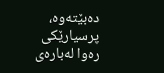ده‌بێته‌وه‌، پرسیارێكى ره‌وا له‌باره‌ى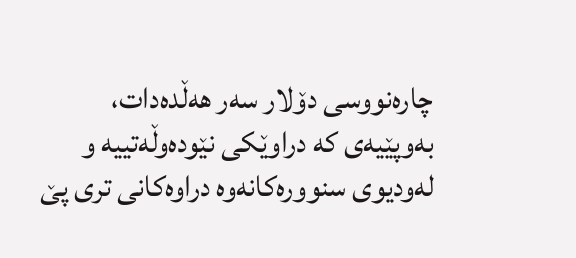چاره‌نووسى دۆلار سه‌ر هه‌ڵده‌دات، به‌وپێیه‌ى كه‌ دراوێكى نێوده‌وڵه‌تییه‌ و له‌ودیوى سنووره‌كانه‌وه‌ دراوه‌كانى ترى پێ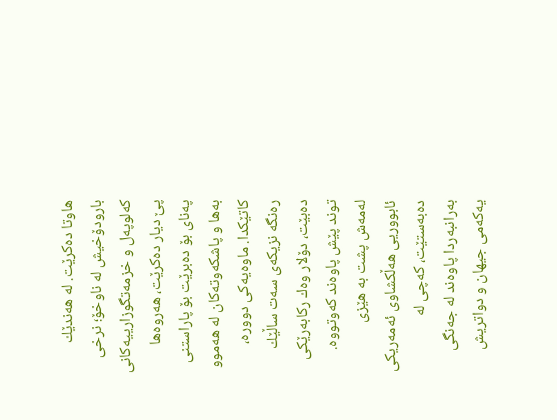هاوتا ده‌كرێت. له‌ هه‌ندێك بارودۆخیش له‌ ناوخۆ؛ نرخى كه‌لوپه‌ل و خزمه‌تگوزارییه‌كانى پێ دیار ده‌كرێت، هه‌روه‌ها په‌ناى بۆ ده‌برێت بۆ پاراستنى به‌ها و پاشكه‌وته‌كان له‌ هه‌موو كاتێكدا. ماوه‌یه‌كى دووره‌، ره‌نگه‌ نزیكه‌ى سه‌ت ساڵێك ده‌بێت، دۆلار وه‌ك ركابه‌رێكى توند پێش پاوه‌ند كه‌وتووه‌. له‌مه‌ش پشت به‌ هێزى ئابووریى هه‌ڵكشاوى ئه‌مه‌ریكى ده‌به‌ستێت، كه‌چى له‌ به‌رانبه‌ردا پاوه‌ند له‌ جه‌نگى یه‌كه‌مى جیهان و دواتریش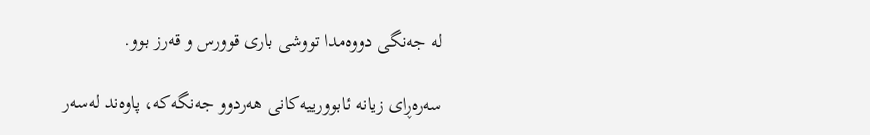له‌ جه‌نگى دووه‌مدا تووشى بارى قوورس و قه‌رز بوو.

سه‌ره‌ڕاى زیانه‌ ئابوورییه‌كانى هه‌ردوو جه‌نگه‌كه‌، پاوه‌ند له‌سه‌ر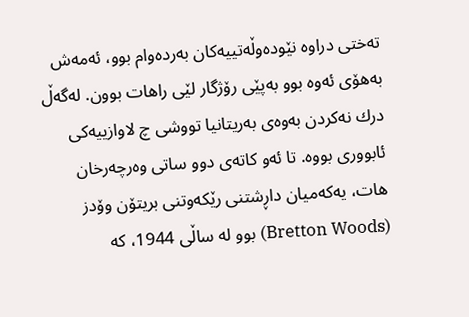ته‌ختى دراوه‌ نێوده‌وڵه‌تییه‌كان به‌رده‌وام بوو، ئه‌مه‌ش به‌هۆى ئه‌وه‌ بوو به‌پێى رۆژگار لێى راهات بوون. له‌گه‌ڵ درك نه‌كردن به‌وه‌ى به‌ریتانیا تووشى چ لاوازییه‌كى ئابوورى بووه‌. تا ئه‌و كاته‌ى دوو ساتى وه‌رچه‌رخان هات، یه‌كه‌میان داڕشتنى رێكه‌وتنى بریتۆن وۆدز (Bretton Woods) بوو له‌ ساڵى 1944، كه‌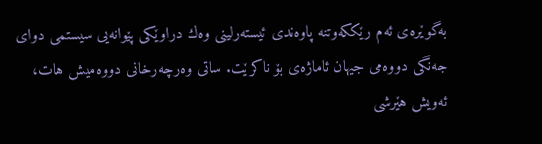به‌گوێره‌ى ئه‌م رێككه‌وتنه‌ پاوه‌ندى ئیسته‌رلینى وه‌ك دراوێكى پێوانه‌یى سیستمى دواى جه‌نگى دووه‌مى جیهان ئاماژه‌ى بۆ ناكرێت. ساتى وه‌رچه‌رخانى دووه‌میش هات، ئه‌ویش هێرشى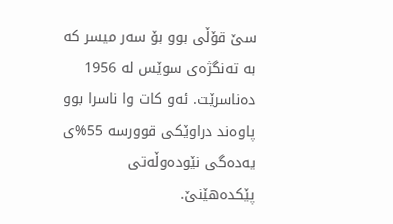سێ قۆڵى بوو بۆ سه‌ر میسر كه‌ به‌ ته‌نگژه‌ى سوێس لە 1956 ده‌ناسرێت. ئه‌و كات وا ناسرا بوو پاوه‌ند دراوێكى قوورسه‌ 55%ى یه‌ده‌گى نێوده‌وڵه‌تى پێكده‌هێنێ.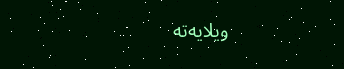ویلایه‌ته‌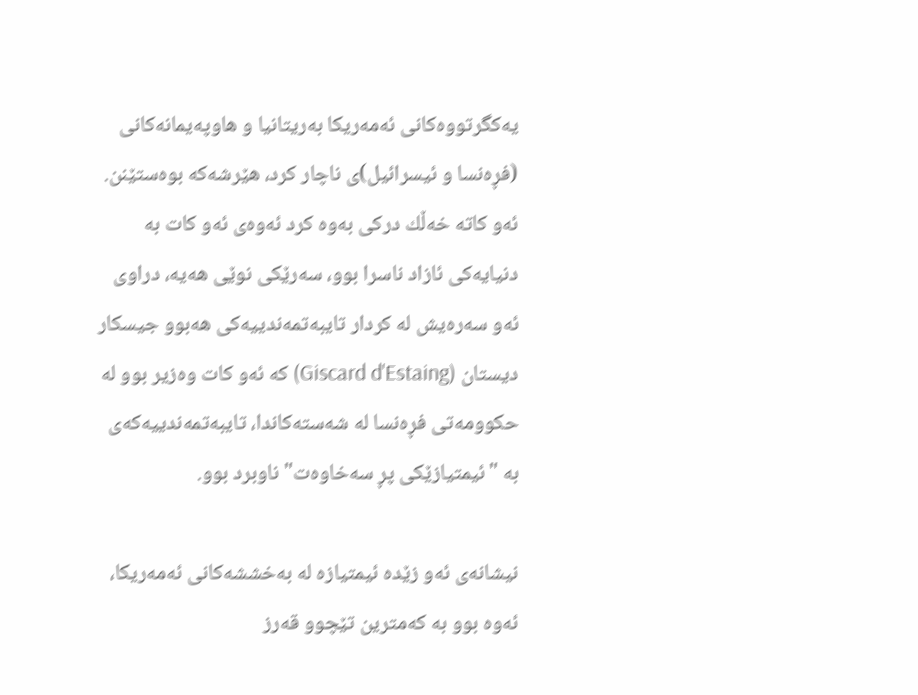یه‌كگرتووه‌كانى ئه‌مه‌ریكا به‌ریتانیا و هاوپه‌یمانه‌كانى (فڕه‌نسا و ئیسرائیل)ى ناچار كرد، هێرشه‌كه‌ بوه‌ستێنن. ئه‌و كاته‌ خه‌ڵك دركى به‌وه‌ كرد ئه‌وه‌ى ئه‌و كات به‌ دنیایه‌كى ئازاد ناسرا بوو، سه‌رێكى نوێى هه‌یه‌، دراوى ئه‌و سه‌ره‌یش له‌ كردار تایبه‌تمه‌ندییه‌كى هه‌بوو جیسكار دیستان (Giscard d'Estaing) كه‌ ئه‌و كات وه‌زیر بوو له‌ حكوومه‌تى فڕه‌نسا له‌ شه‌سته‌كاندا، تایبه‌تمه‌ندییه‌كه‌ى به‌ "ئیمتیازێكى پڕ سه‌خاوه‌ت" ناوبرد بوو.

نیشانه‌ى ئه‌و زێده‌ ئیمتیازه‌ له‌ به‌خششه‌كانى ئه‌مه‌ریكا، ئه‌وه‌ بوو به‌ كه‌مترین تێچوو قه‌رز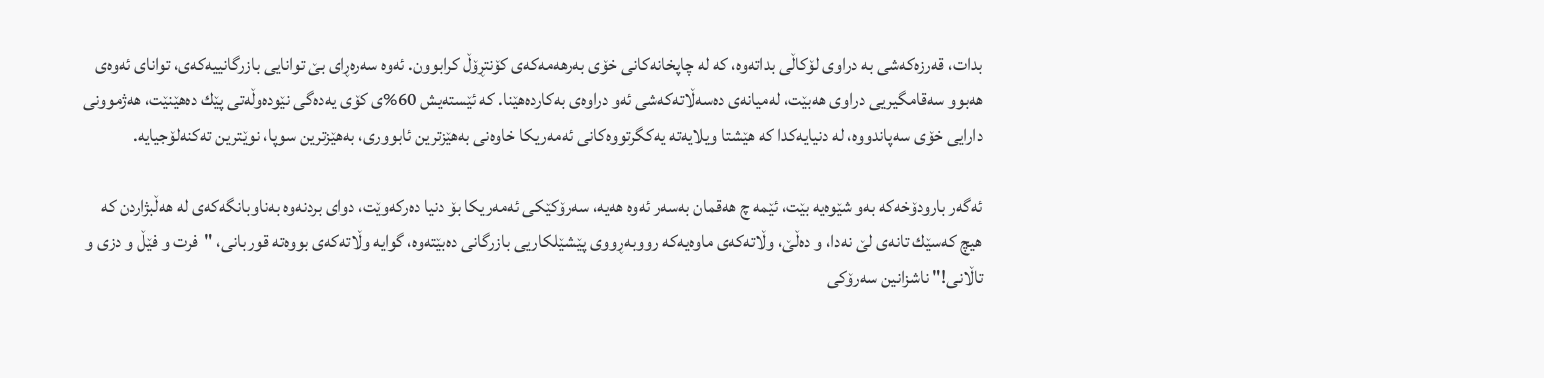بدات، قه‌رزه‌كه‌شى به‌ دراوى لۆكاڵى بداته‌وه‌، كه‌ له‌ چاپخانه‌كانى خۆى به‌رهه‌مه‌كه‌ى كۆنتڕۆڵ كرابوون. ئه‌وه‌ سه‌ره‌ڕاى بێ توانایى بازرگانییه‌كه‌ى، تواناى ئه‌وه‌ى هه‌بوو سه‌قامگیریى دراوى هه‌بێت، له‌میانه‌ى ده‌سه‌ڵاته‌كه‌شى ئه‌و دراوه‌ى به‌كارده‌هێنا. كه‌ ئێستەیش 60%ى كۆى یه‌ده‌گى نێوده‌وڵه‌تى پێك ده‌هێنێت، هه‌ژموونى دارایى خۆى سه‌پاندووه‌، له‌ دنیایه‌كدا كه‌ هێشتا ویلایه‌ته‌ یه‌كگرتووه‌كانى ئه‌مه‌ریكا خاوه‌نى به‌هێزترین ئابوورى، به‌هێزترین سوپا، نوێترین ته‌كنه‌لۆجیایه‌.

ئه‌گه‌ر بارودۆخه‌كه‌ به‌و شێوه‌یه‌ بێت، ئێمه‌ چ هه‌قمان به‌سه‌ر ئه‌وه‌ هه‌یه‌، سه‌رۆكێكى ئه‌مه‌ریكا بۆ دنیا ده‌ركه‌وێت، دواى بردنه‌وه‌ به‌ناوبانگه‌كه‌ى له‌ هه‌ڵبژاردن كه‌ هیچ كه‌سێك تانه‌ى لێ نه‌دا، و ده‌ڵێ، وڵاته‌كه‌ى ماوه‌یه‌كه‌ رووبه‌ڕووى پێشێلكاریى بازرگانى ده‌بێته‌وه‌، گوایه‌ وڵاته‌كه‌ى بووه‌ته‌ قوربانى، "فرت و فێڵ و دزى و تاڵانى!" ناشزانین سه‌رۆكى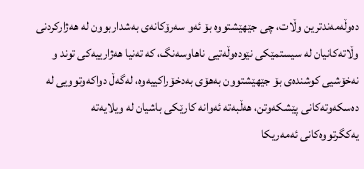ده‌وڵه‌مه‌ندترین وڵات، چى جێهێشتووه‌ بۆ ئه‌و سه‌رۆكانه‌ى به‌شداربوون له‌ هه‌ژاركردنى وڵاته‌كانیان له‌ سیستمێكى نێوده‌وڵه‌تیى ناهاوسه‌نگ، كه‌ ته‌نیا هه‌ژارییه‌كى توند و نه‌خۆشیى كوشنده‌ى بۆ جێهێشتوون به‌هۆى به‌دخۆراكییه‌وه‌، له‌گه‌ڵ دواكه‌وتوویى له‌ ده‌سكه‌وته‌كانى پێشكه‌وتن، هه‌ڵبه‌ته‌ ئه‌وانه‌ كارێكى باشیان له‌ ویلایه‌ته‌ یه‌كگرتووه‌كانى ئه‌مه‌ریكا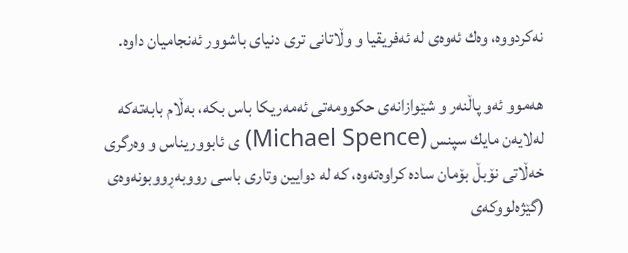نه‌كردووه‌، وه‌ك ئه‌وه‌ى له‌ ئه‌فریقیا و وڵاتانى ترى دنیاى باشوور ئه‌نجامیان داوه‌.

هه‌موو ئه‌و پاڵنه‌ر و شێوازانه‌ى حكوومه‌تى ئه‌مه‌ریكا باس بكه‌، به‌ڵام بابه‌ته‌كه‌ له‌لایه‌ن مایك سپنس (Michael Spence) ى ئابووریناس و وه‌رگرى خه‌ڵاتى نۆبڵ بۆمان ساده‌ كراوه‌ته‌وه‌، كه‌ له‌ دوایین وتارى باسى رووبه‌ڕووبونه‌وه‌ى (گێژه‌لووكه‌ى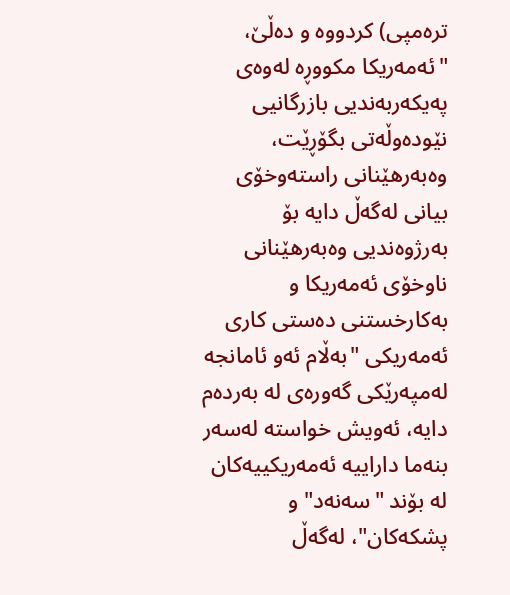تره‌مپى) كردووه‌ و ده‌ڵێ، "ئه‌مه‌ریكا مكووڕه‌ له‌وه‌ى په‌یكه‌ربه‌ندیى بازرگانیى نێوده‌وڵه‌تى بگۆڕێت، وه‌به‌رهێنانى راسته‌وخۆى بیانى له‌گه‌ڵ دایه‌ بۆ به‌رژوه‌ندیى وه‌به‌رهێنانى ناوخۆى ئه‌مه‌ریكا و به‌كارخستنى ده‌ستى كارى ئه‌مه‌ریكى "به‌ڵام ئه‌و ئامانجه‌ له‌مپه‌رێكى گه‌وره‌ى له‌ به‌رده‌م دایه‌، ئه‌ویش خواسته‌ له‌سه‌ر بنه‌ما داراییه‌ ئه‌مه‌ریكییه‌كان له‌ بۆند "سه‌نه‌د" و پشكه‌كان"، له‌گه‌ڵ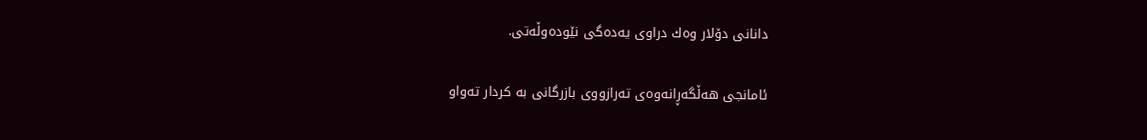دانانى دۆلار وه‌ك دراوى یه‌ده‌گى نێوده‌وڵه‌تى.

ئامانجى هه‌ڵگه‌ڕانه‌وه‌ى ته‌رازووى بازرگانى به‌ كردار ته‌واو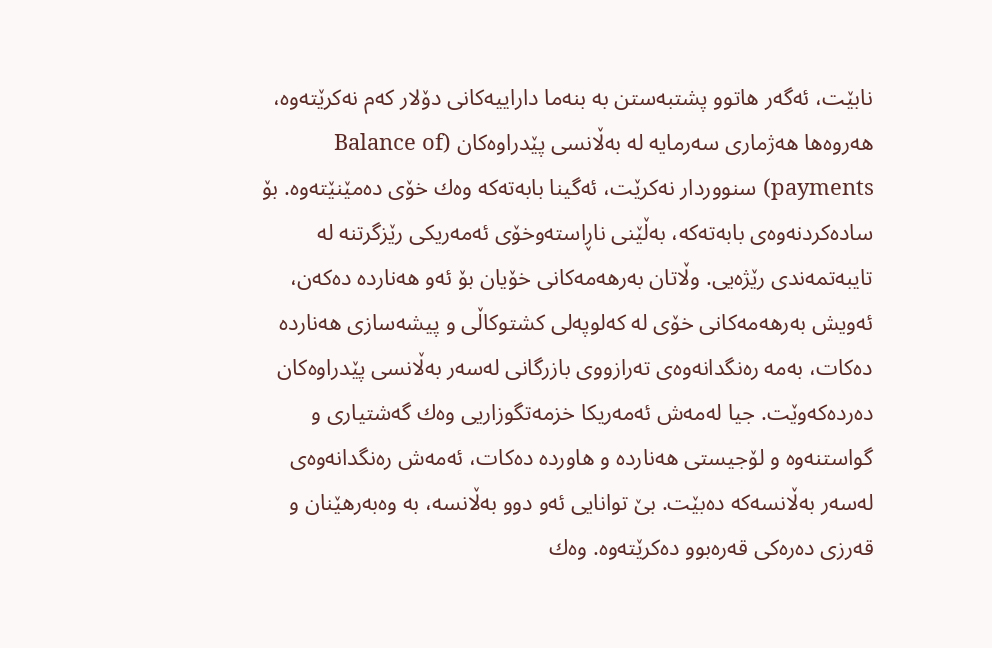نابێت، ئه‌گه‌ر هاتوو پشتبه‌ستن به‌ بنه‌ما داراییه‌كانى دۆلار كه‌م نه‌كرێته‌وه‌، هه‌روه‌ها هه‌ژمارى سه‌رمایه‌ له‌ به‌ڵانسى پێدراوه‌كان (Balance of payments) سنووردار نه‌كرێت، ئه‌گینا بابه‌ته‌كه‌ وه‌ك خۆى ده‌مێنێته‌وه‌. بۆ ساده‌كردنه‌وه‌ى بابه‌ته‌كه‌، به‌ڵێنى ناڕاسته‌وخۆى ئه‌مه‌ریكى رێزگرتنه‌ له‌ تایبه‌تمه‌ندى رێژه‌یى. وڵاتان به‌رهه‌مه‌كانى خۆیان بۆ ئه‌و هه‌نارده‌ ده‌كه‌ن، ئه‌ویش به‌رهه‌مه‌كانى خۆى له‌ كه‌لوپه‌لى كشتوكاڵى و پیشه‌سازى هه‌نارده‌ ده‌كات، به‌مه‌ ره‌نگدانه‌وه‌ى ته‌رازووى بازرگانى له‌سه‌ر به‌ڵانسى پێدراوه‌كان ده‌رده‌كه‌وێت. جیا له‌مه‌ش ئه‌مه‌ریكا خزمه‌تگوزاریى وه‌ك گه‌شتیاری و گواستنه‌وه‌ و لۆجیستى هه‌نارده‌ و هاورده‌ ده‌كات، ئه‌مه‌ش ره‌نگدانه‌وه‌ى له‌سه‌ر به‌ڵانسه‌كه‌ ده‌بێت. بێ توانایى ئه‌و دوو به‌ڵانسه‌، به‌ وه‌به‌رهێنان و قه‌رزى ده‌ره‌كى قه‌ره‌بوو ده‌كرێته‌وه‌. وه‌ك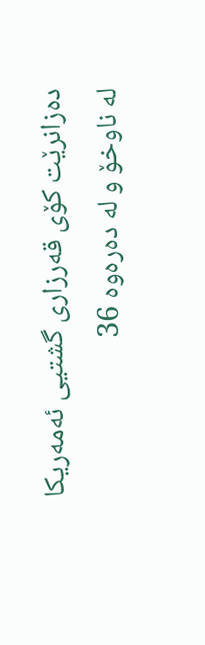ده‌زانرێت كۆی قه‌رزارى گشتیى ئه‌مه‌ریكا له‌ ناوخۆ و له‌ ده‌ره‌وه‌ 36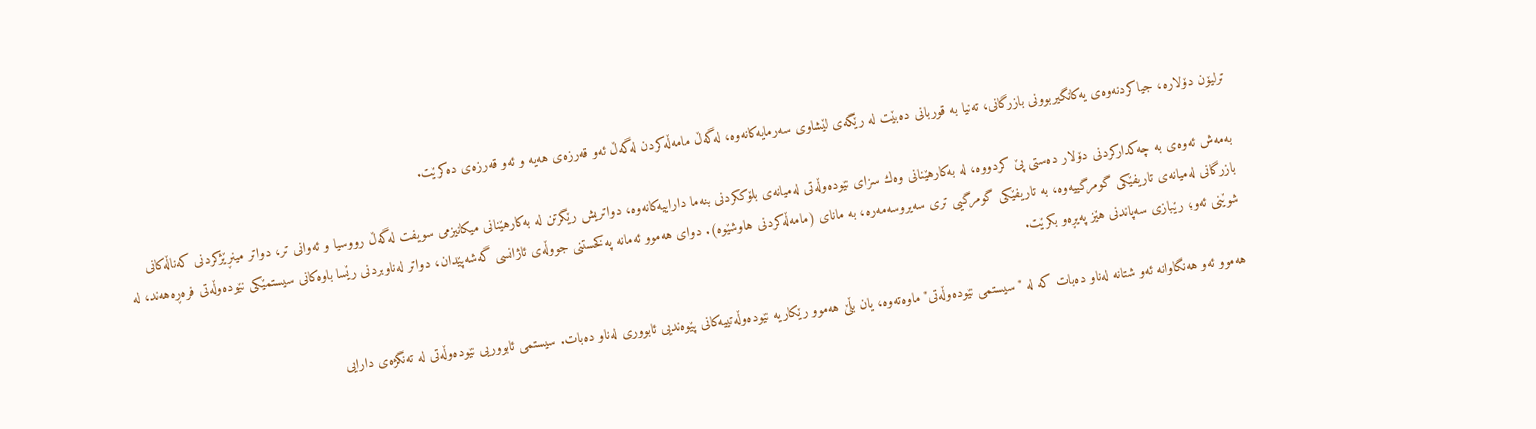ترلیۆن دۆلاره‌، جیاكردنه‌وه‌ى یه‌كانگیربوونى بازرگانى، ته‌نیا به‌ قوربانى ده‌بێت له‌ رێگه‌ى لێشاوى سه‌رمایه‌كانه‌وه‌، له‌گه‌ڵ مامه‌ڵه‌كردن له‌گه‌ڵ ئه‌و قه‌رزه‌ى هه‌یه‌ و ئه‌و قه‌رزه‌ى ده‌كرێت.

به‌مه‌ش ئه‌وه‌ى به‌ چه‌كداركردنى دۆلار ده‌ستى پێ كردووه‌، له‌ به‌كارهێنانى وه‌ك سزاى نێوده‌وڵه‌تى له‌میانه‌ى بلۆككردنى بنه‌ما داراییه‌كانه‌وه‌، دواتریش رێگرتن له‌ به‌كارهێنانى میكانیزمى سویفت له‌گه‌ڵ رووسیا و ئه‌وانى تر، دواتر مینڕێژكردنى كه‌ناڵه‌كانى بازرگانى له‌میانه‌ى تاریفێكى گومرگییه‌وه‌، به‌ تاریفێكى گومرگیى ترى سه‌یروسه‌مه‌ره‌، به‌ ماناى (مامه‌ڵه‌كردنى هاوشێوه‌). دواى هه‌موو ئه‌مانه‌ په‌كخستنى جووڵه‌ى ئاژانسى گه‌شه‌پێدان، دواتر له‌ناوبردنى رێسا باوه‌كانى سیستمێكى نێوده‌وڵه‌تى فره‌ڕه‌هه‌ند، له‌ شوێنى ئه‌و؛ رێبازى سه‌پاندنى هێز په‌یڕه‌و بكرێت.

هه‌موو ئه‌و هه‌نگاوانه‌ ئه‌و شتانه‌ له‌ناو ده‌بات كه‌ له‌ "سیستمى نێوده‌وڵه‌تى" ماوه‌ته‌وه‌، یان بڵێ هه‌موو رێكاریه‌ نێوده‌وڵه‌تییه‌كانى پێوه‌ندیى ئابوورى له‌ناو ده‌بات. سیستمى ئابووریى نێوده‌وڵه‌تى له‌ ته‌نگژه‌ى دارایى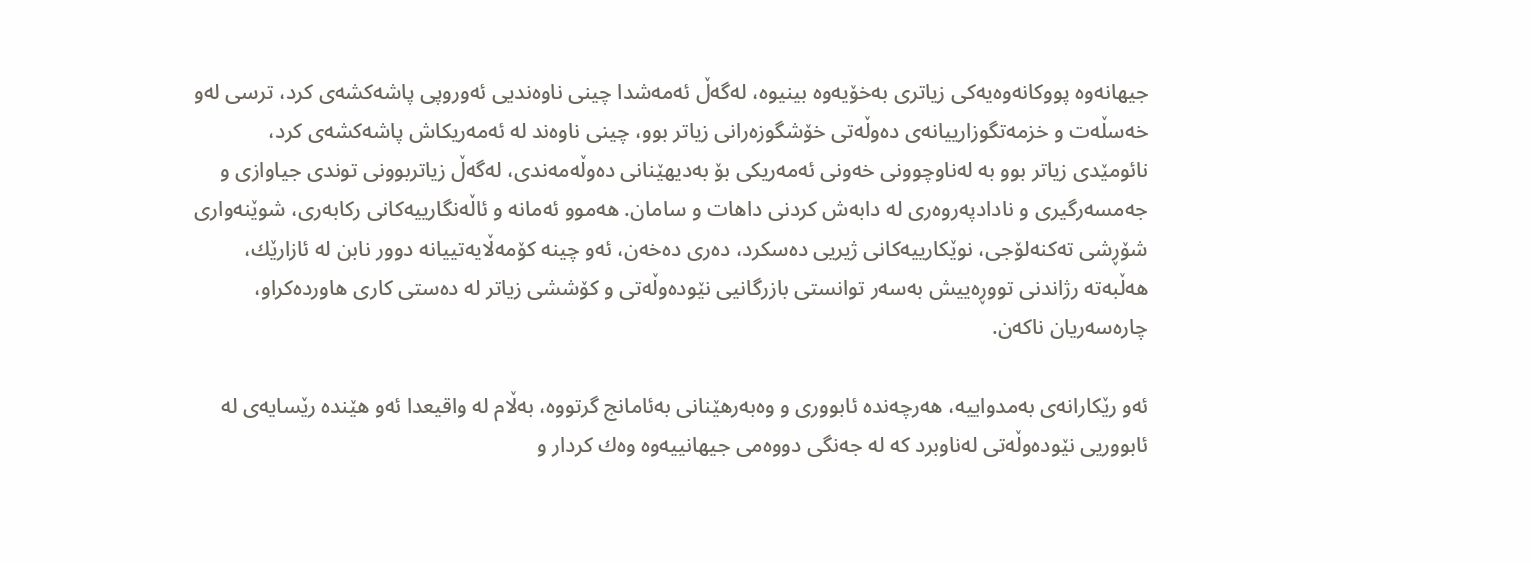جیهانه‌وه‌ پووكانه‌وه‌یه‌كى زیاترى به‌خۆیه‌وه‌ بینیوه‌، له‌گه‌ڵ ئه‌مه‌شدا چینى ناوه‌ندیى ئه‌وروپى پاشه‌كشه‌ى كرد، ترسى له‌و خه‌سڵه‌ت و خزمه‌تگوزارییانه‌ى ده‌وڵه‌تى خۆشگوزه‌رانى زیاتر بوو، چینى ناوه‌ند له‌ ئه‌مه‌ریكاش پاشه‌كشه‌ى كرد، نائومێدى زیاتر بوو به‌ له‌ناوچوونى خه‌ونى ئه‌مه‌ریكى بۆ به‌دیهێنانى ده‌وڵه‌مه‌ندی، له‌گه‌ڵ زیاتربوونى توندى جیاوازی و جه‌مسه‌رگیرى و نادادپه‌روه‌رى له‌ دابه‌ش كردنى داهات و سامان. هه‌موو ئه‌مانه‌ و ئاڵه‌نگارییه‌كانى ركابه‌ری، شوێنه‌وارى شۆڕشى ته‌كنه‌لۆجى، نوێكارییه‌كانى ژیریى ده‌سكرد، ده‌ری ده‌خه‌ن، ئه‌و چینه‌ كۆمه‌ڵایه‌تییانه‌ دوور نابن له‌ ئازارێك، هه‌ڵبەته‌ رژاندنى تووڕه‌ییش به‌سه‌ر توانستى بازرگانیى نێوده‌وڵه‌تى و كۆششى زیاتر له‌ ده‌ستى كارى هاورده‌كراو، چاره‌سه‌ریان ناكه‌ن.

ئه‌و رێكارانه‌ى به‌مدواییه‌، هه‌رچه‌نده‌ ئابوورى و وه‌به‌رهێنانى به‌ئامانج گرتووه‌، به‌ڵام له‌ واقیعدا ئه‌و هێنده‌ رێسایه‌ى له‌ ئابووریى نێوده‌وڵه‌تى له‌ناوبرد كه‌ له‌ جه‌نگى دووه‌مى جیهانییه‌وه‌ وه‌ك كردار و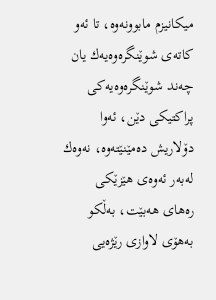میكانیزم مابوونه‌وه‌، تا ئه‌و كاته‌ى شوێنگره‌وه‌یه‌ك یان چه‌ند شوێنگره‌وه‌یه‌كى پراكتیكى دێن، ئه‌وا دۆلاریش ده‌مێنێته‌وه‌، نه‌وه‌ك له‌به‌ر ئه‌وه‌ى هێزێكى ره‌هاى هه‌بێت، به‌ڵكو به‌هۆى لاوازى رێژه‌یى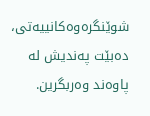شوێنگره‌وه‌كانییه‌تى، ده‌بێت په‌ندیش له‌ پاوه‌ند وه‌ربگرین.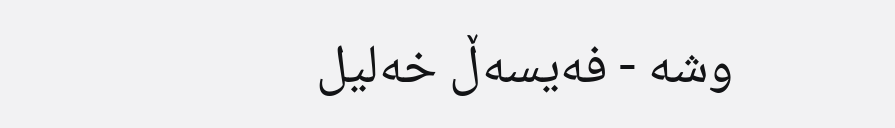وشە - فه‌یسه‌ڵ خه‌لیل